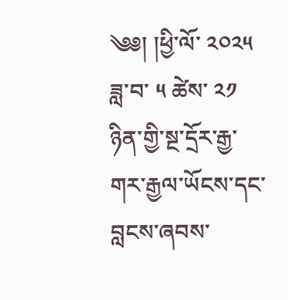༄༅། །ཕྱི་ལོ་ ༢༠༢༥ ཟླ་བ་ ༥ ཚེས་ ༢༡ ཉིན་གྱི་སྔ་དྲོར་རྒྱ་གར་རྒྱལ་ཡོངས་དང་བླངས་ཞབས་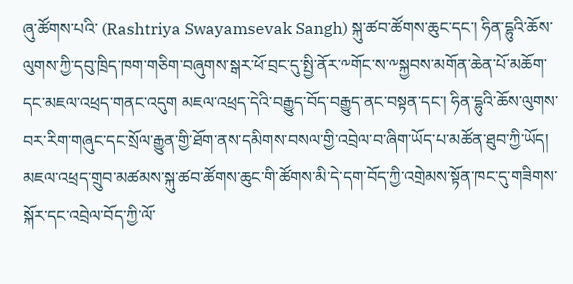ཞུ་ཚོགས་པའི་ (Rashtriya Swayamsevak Sangh) སྐུ་ཚབ་ཚོགས་ཆུང་དང་། ཧིན་དྷུའི་ཆོས་ལུགས་ཀྱི་དབུ་ཁྲིད་ཁག་གཅིག་བཞུགས་སྒར་ཕོ་བྲང་དུ་སྤྱི་ནོར་༸གོང་ས་༸སྐྱབས་མགོན་ཆེན་པོ་མཆོག་དང་མཇལ་འཕྲད་གནང་འདུག མཇལ་འཕྲད་དེའི་བརྒྱུད་བོད་བརྒྱུད་ནང་བསྟན་དང་། ཧིན་དྷུའི་ཆོས་ལུགས་བར་རིག་གཞུང་དང་སྲོལ་རྒྱུན་གྱི་ཐོག་ནས་དམིགས་བསལ་གྱི་འབྲེལ་བ་ཞིག་ཡོད་པ་མཚོན་ཐུབ་ཀྱི་ཡོད།
མཇལ་འཕྲད་གྲུབ་མཚམས་སྐུ་ཚབ་ཚོགས་ཆུང་གི་ཚོགས་མི་དེ་དག་བོད་ཀྱི་འགྲེམས་སྟོན་ཁང་དུ་གཟིགས་སྐོར་དང་འབྲེལ་བོད་ཀྱི་ལོ་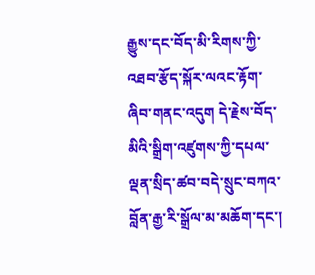རྒྱུས་དང་བོད་མི་རིགས་ཀྱི་འཐབ་རྩོད་སྐོར་ལའང་རྟོག་ཞིབ་གནང་འདུག དེ་རྗེས་བོད་མིའི་སྒྲིག་འཛུགས་ཀྱི་དཔལ་ལྡན་སྲིད་ཚབ་བདེ་སྲུང་བཀའ་བློན་རྒྱ་རི་སྒྲོལ་མ་མཆོག་དང་།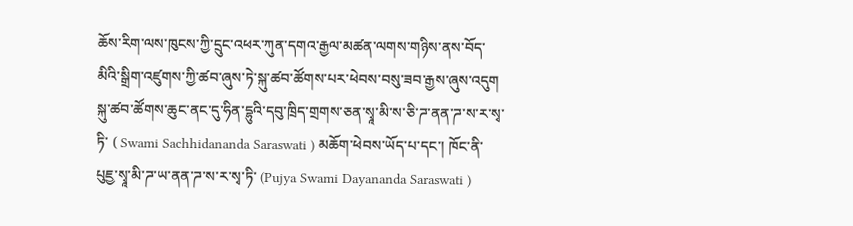ཆོས་རིག་ལས་ཁུངས་ཀྱི་དྲུང་འཕར་ཀུན་དགའ་རྒྱལ་མཚན་ལགས་གཉིས་ནས་བོད་མིའི་སྒྲིག་འཛུགས་ཀྱི་ཚབ་ཞུས་ཏེ་སྐུ་ཚབ་ཚོགས་པར་ཕེབས་བསུ་ཟབ་རྒྱས་ཞུས་འདུག
སྐུ་ཚབ་ཚོགས་ཆུང་ནང་དུ་ཧིན་དྷུའི་དབུ་ཁྲིད་གྲགས་ཅན་སྭཱ་མི་ས་ཅི་ཌ་ནན་ཌ་ས་ར་སྭ་ཏི་ ( Swami Sachhidananda Saraswati ) མཆོག་ཕེབས་ཡོད་པ་དང་། ཁོང་ནི་པུཇྱ་སྭཱ་མི་ཌ་ཡ་ནན་ཌ་ས་ར་སྭ་ཏི་ (Pujya Swami Dayananda Saraswati )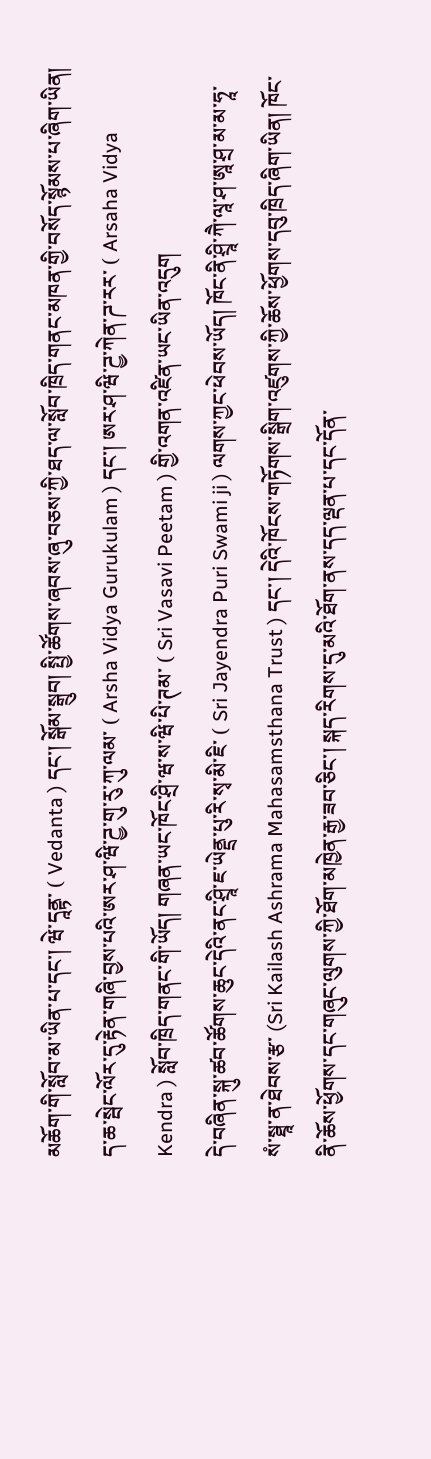མཆོག་གི་སློབ་མ་ཡིན་པ་དང་། ཝེ་དཱནྟ་ ( Vedanta ) དང་། སྒོམ་སྒྲུབ། སྤྱི་ཚོགས་ཞབས་ཞུ་བཅས་ཀྱི་ཐད་ལ་སློབ་ཁྲིད་གནང་མཁན་གྱི་བསོད་སྙོམས་པ་ཞིག་ཡིན། ད་ཆ་སྦེང་ལོར་དུ་རྟེན་གཞི་བྱས་པའི་ཨར་ཤ་ཝི་ཌྱ་གུ་རུ་ཀུ་ལམ་ ( Arsha Vidya Gurukulam ) དང་། ཨར་ཤ་ཝི་ཌྱ་ཀེན་ཌ་རར་ ( Arsaha Vidya Kendra ) སློབ་ཁྲིད་གནང་གི་ཡོད། གཞན་ཡང་ཁོང་ཤྲི་ཝ་ས་ཝི་པི་ཊམ་ ( Sri Vasavi Peetam ) གྱི་འགན་འཛིན་ཡང་ཡིན་འདུག
དེ་བཞིན་སྐུ་ཚབ་ཚོགས་ཆུང་དེའི་ནང་ཤྲཱི་ཇ་ཡེནྡྲ་པུ་རི་སྭ་མི་ཇི་ ( Sri Jayendra Puri Swami ji ) ལགས་ཀྱང་ཕེབས་ཡོད། ཁོང་ནི་ཤྲཱི་ཀཻ་ལཱ་ཤ་ཨཱ་ཤྲ་མ་མ་ཧཱ་སཾ་སྠཱ་ན་ཐེབས་རྩ་ (Sri Kailash Ashrama Mahasamsthana Trust ) དང་། དེའི་ཁོངས་གཏོགས་སྒྲིག་འཛུགས་ཀྱི་ཆོས་ཕྱོགས་དབུ་ཁྲིད་ཞིག་ཡིན། ཁོང་ནི་ཆོས་ཕྱོགས་དང་གཞུང་ལུགས་ཀྱི་ཐོག་མཁྱེན་རྒྱ་ཟབ་ཅིང་། སྐད་རིགས་དུ་མའི་ཐོག་ནས་དད་ལྡན་པ་དང་དོན་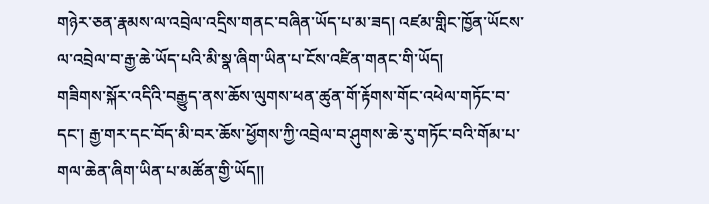གཉེར་ཅན་རྣམས་ལ་འབྲེལ་འདྲིས་གནང་བཞིན་ཡོད་པ་མ་ཟད། འཛམ་གླིང་ཁྱོན་ཡོངས་ལ་འབྲེལ་བ་རྒྱ་ཆེ་ཡོད་པའི་མི་སྣ་ཞིག་ཡིན་པ་ངོས་འཛིན་གནང་གི་ཡོད།
གཟིགས་སྐོར་འདིའི་བརྒྱུད་ནས་ཆོས་ལུགས་ཕན་ཚུན་གོ་རྟོགས་གོང་འཕེལ་གཏོང་བ་དང་། རྒྱ་གར་དང་བོད་མི་བར་ཆོས་ཕྱོགས་ཀྱི་འབྲེལ་བ་ཤུགས་ཆེ་རུ་གཏོང་བའི་གོམ་པ་གལ་ཆེན་ཞིག་ཡིན་པ་མཚོན་གྱི་ཡོད།།